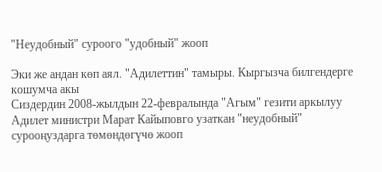"Неудобный" суроого "удобный" жооп

Эки же андан көп аял. "Адилеттин" тамыры. Кыргызча билгендерге кошумча акы
Сиздердин 2008-жылдын 22-февралында "Агым" гезити аркылуу Адилет министри Марат Кайыповго узаткан "неудобный" сурооңуздарга төмөндөгүчө жооп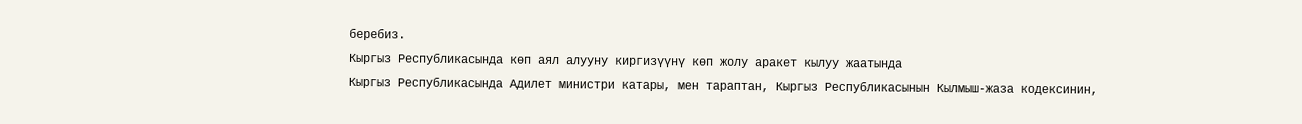беребиз.
Кыргыз Республикасында көп аял алууну киргизүүнү көп жолу аракет кылуу жаатында
Кыргыз Республикасында Адилет министри катары, мен тараптан, Кыргыз Республикасынын Кылмыш-жаза кодексинин,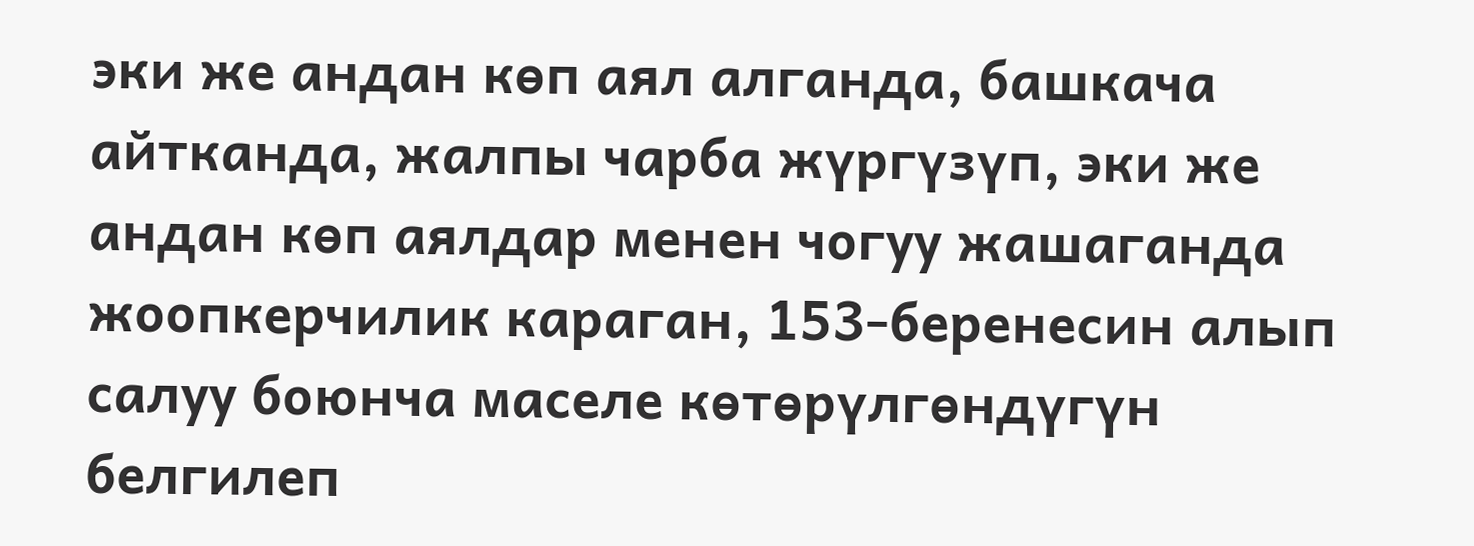эки же андан көп аял алганда, башкача айтканда, жалпы чарба жүргүзүп, эки же андан көп аялдар менен чогуу жашаганда жоопкерчилик караган, 153-беренесин алып салуу боюнча маселе көтөрүлгөндүгүн белгилеп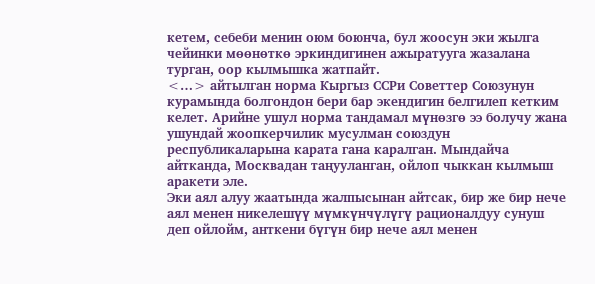кетем, себеби менин оюм боюнча, бул жоосун эки жылга чейинки мөөнөткө эркиндигинен ажыратууга жазалана турган, оор кылмышка жатпайт.
<…> айтылган норма Кыргыз ССРи Советтер Союзунун курамында болгондон бери бар экендигин белгилеп кетким келет. Арийне ушул норма тандамал мүнөзгө ээ болучу жана ушундай жоопкерчилик мусулман союздун республикаларына карата гана каралган. Мындайча айтканда, Москвадан таңууланган, ойлоп чыккан кылмыш аракети эле.
Эки аял алуу жаатында жалпысынан айтсак, бир же бир нече аял менен никелешүү мүмкүнчүлүгү рационалдуу сунуш деп ойлойм, анткени бүгүн бир нече аял менен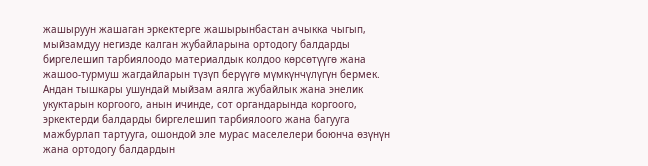жашыруун жашаган эркектерге жашырынбастан ачыкка чыгып, мыйзамдуу негизде калган жубайларына ортодогу балдарды биргелешип тарбиялоодо материалдык колдоо көрсөтүүгө жана жашоо-турмуш жагдайларын түзүп берүүгө мүмкүнчүлүгүн бермек. Андан тышкары ушундай мыйзам аялга жубайлык жана энелик укуктарын коргоого, анын ичинде, сот органдарында коргоого, эркектерди балдарды биргелешип тарбиялоого жана багууга мажбурлап тартууга, ошондой эле мурас маселелери боюнча өзүнүн жана ортодогу балдардын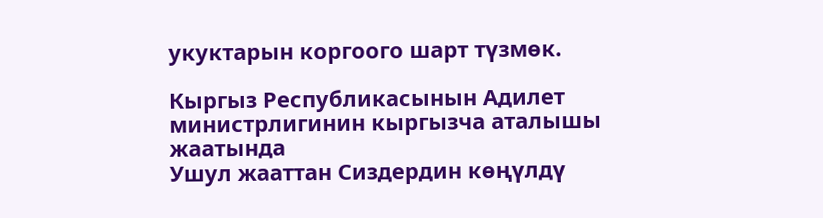укуктарын коргоого шарт түзмөк.

Кыргыз Республикасынын Адилет министрлигинин кыргызча аталышы жаатында
Ушул жааттан Сиздердин көңүлдү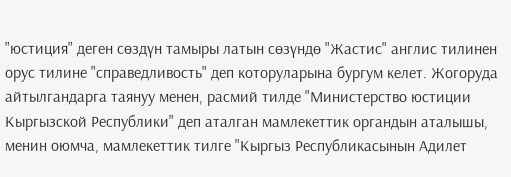"юстиция" деген сөздүн тамыры латын сөзүндө "Жастис" англис тилинен орус тилине "справедливость" деп которуларына бургум келет. Жогоруда айтылгандарга таянуу менен, расмий тилде "Министерство юстиции Кыргызской Республики" деп аталган мамлекеттик органдын аталышы, менин оюмча, мамлекеттик тилге "Кыргыз Республикасынын Адилет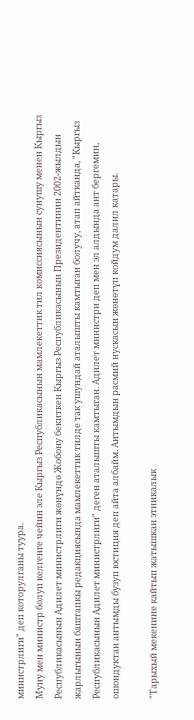министрлиги" деп которулганы туура.
Муну мен министр болуп келгенге чейин эле Кыргыз Республикасынын мамлекеттик тил комиссиясынын сунушу менен Кыргыз Республикасынын Адилет министрлиги жөнүндө Жобону бекиткен Кыргыз Республикасынын Президентинин 2002-жылдын жарлыгынын баштапкы редакциясында мамлекеттик тилде так ушундай аталышты камтыган болучу, атап айтканда, "Кыргыз Республикасынын Адилет министрлиги" деген аталышты камтыган. Адилет министри деп мен эл алдында ант бергемин, ошондуктан антымды бузуп юстиция деп айта албайм. Антымдын расмий нускасын жөнөтүп койдум далил катары.

"Тарыхый мекенине кайтып жатышкан этникалык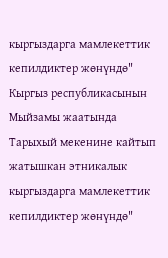кыргыздарга мамлекеттик кепилдиктер жөнүндө" Кыргыз республикасынын Мыйзамы жаатында
Тарыхый мекенине кайтып жатышкан этникалык кыргыздарга мамлекеттик кепилдиктер жөнүндө"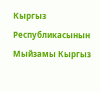Кыргыз Республикасынын Мыйзамы Кыргыз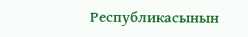Республикасынын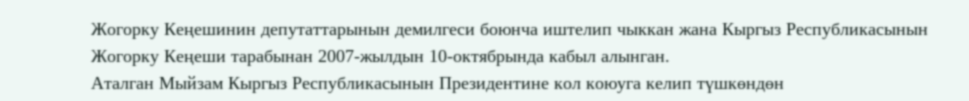Жогорку Кеңешинин депутаттарынын демилгеси боюнча иштелип чыккан жана Кыргыз Республикасынын Жогорку Кеңеши тарабынан 2007-жылдын 10-октябрында кабыл алынган.
Аталган Мыйзам Кыргыз Республикасынын Президентине кол коюуга келип түшкөндөн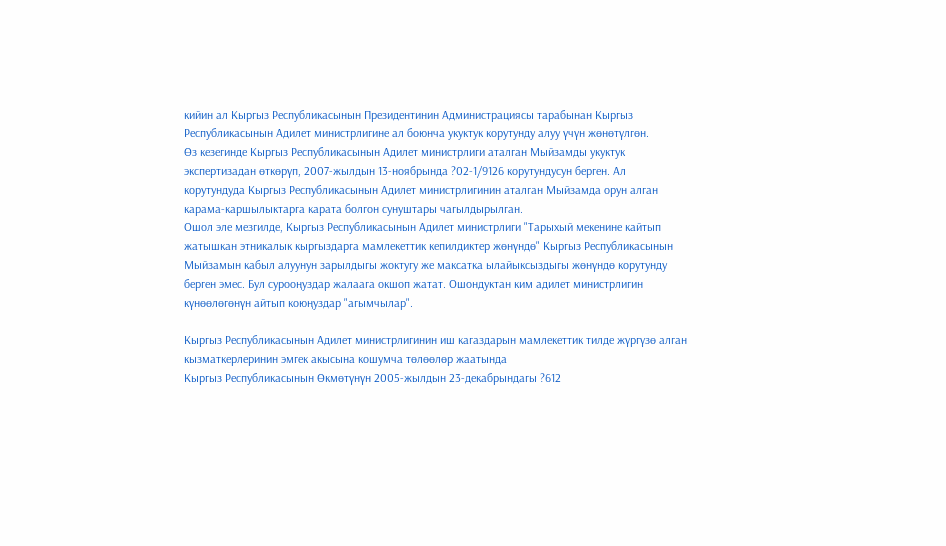кийин ал Кыргыз Республикасынын Президентинин Администрациясы тарабынан Кыргыз Республикасынын Адилет министрлигине ал боюнча укуктук корутунду алуу үчүн жөнөтүлгөн.
Өз кезегинде Кыргыз Республикасынын Адилет министрлиги аталган Мыйзамды укуктук экспертизадан өткөрүп, 2007-жылдын 13-ноябрында ?02-1/9126 корутундусун берген. Ал корутундуда Кыргыз Республикасынын Адилет министрлигинин аталган Мыйзамда орун алган карама-каршылыктарга карата болгон сунуштары чагылдырылган.
Ошол эле мезгилде, Кыргыз Республикасынын Адилет министрлиги "Тарыхый мекенине кайтып жатышкан этникалык кыргыздарга мамлекеттик кепилдиктер жөнүндө" Кыргыз Республикасынын Мыйзамын кабыл алуунун зарылдыгы жоктугу же максатка ылайыксыздыгы жөнүндө корутунду берген эмес. Бул сурооңуздар жалаага окшоп жатат. Ошондуктан ким адилет министрлигин күнөөлөгөнүн айтып коюңуздар "агымчылар".

Кыргыз Республикасынын Адилет министрлигинин иш кагаздарын мамлекеттик тилде жүргүзө алган кызматкерлеринин эмгек акысына кошумча төлөөлөр жаатында
Кыргыз Республикасынын Өкмөтүнүн 2005-жылдын 23-декабрындагы ?612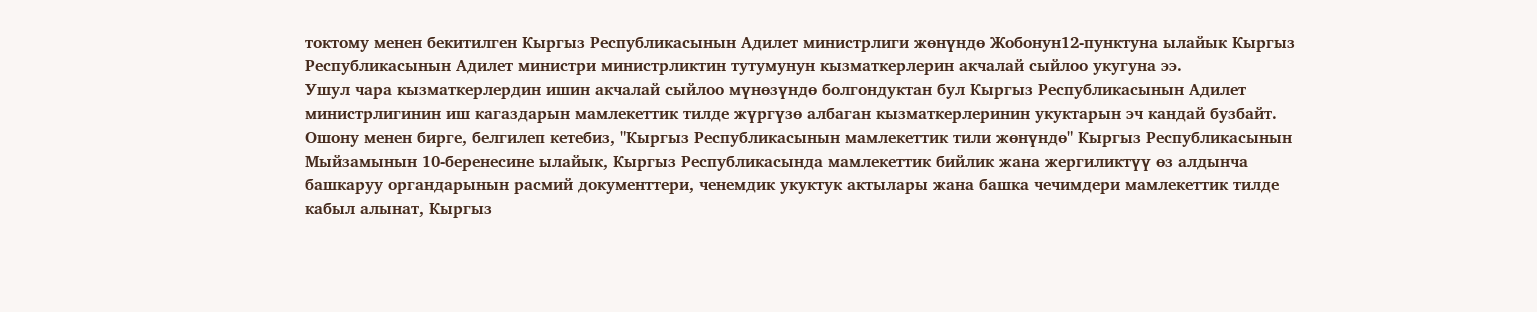токтому менен бекитилген Кыргыз Республикасынын Адилет министрлиги жөнүндө Жобонун12-пунктуна ылайык Кыргыз Республикасынын Адилет министри министрликтин тутумунун кызматкерлерин акчалай сыйлоо укугуна ээ.
Ушул чара кызматкерлердин ишин акчалай сыйлоо мүнөзүндө болгондуктан бул Кыргыз Республикасынын Адилет министрлигинин иш кагаздарын мамлекеттик тилде жүргүзө албаган кызматкерлеринин укуктарын эч кандай бузбайт.
Ошону менен бирге, белгилеп кетебиз, "Кыргыз Республикасынын мамлекеттик тили жөнүндө" Кыргыз Республикасынын Мыйзамынын 10-беренесине ылайык, Кыргыз Республикасында мамлекеттик бийлик жана жергиликтүү өз алдынча башкаруу органдарынын расмий документтери, ченемдик укуктук актылары жана башка чечимдери мамлекеттик тилде кабыл алынат, Кыргыз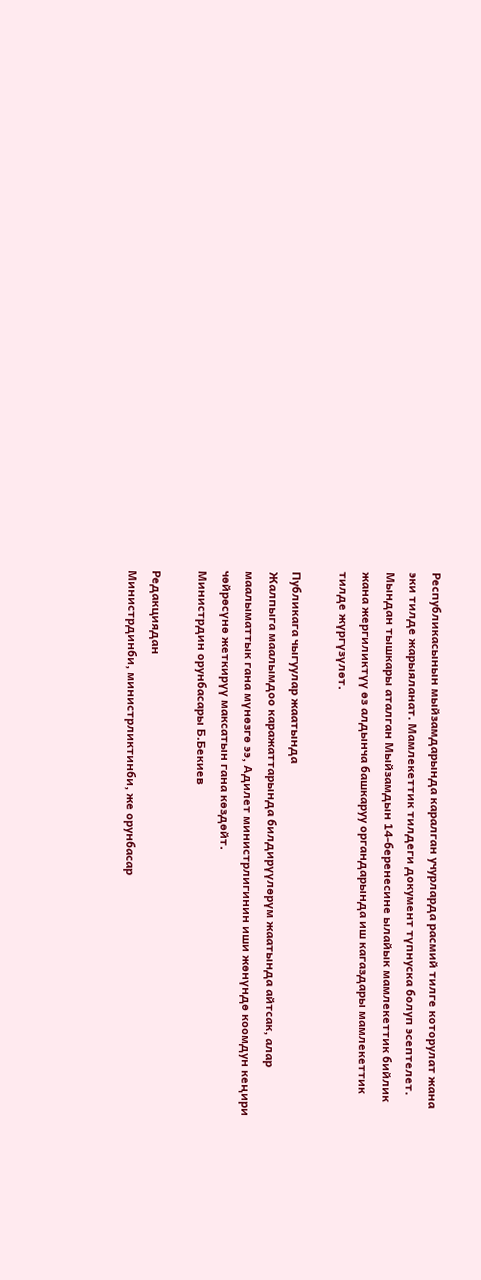Республикасынын мыйзамдарында каралган учурларда расмий тилге которулат жана эки тилде жарыяланат. Мамлекеттик тилдеги документ түпнуска болуп эсептелет.
Мындан тышкары аталган Мыйзамдын 14-беренесине ылайык мамлекеттик бийлик жана жергиликтүү өз алдынча башкаруу органдарында иш кагаздары мамлекеттик тилде жүргүзүлөт.

Публикага чыгуулар жаатында
Жалпыга маалымдоо каражаттарында билдирүүлөрүм жаатында айтсак, алар маалыматтык гана мүнөзгө ээ, Адилет министрлигинин иши жөнүндө коомдун кеңири чөйрөсүнө жеткирүү максатын гана көздөйт.
Министрдин орунбасары Б.Бекиев

Редакциядан
Министрдинби, министрликтинби, же орунбасар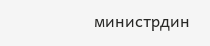министрдин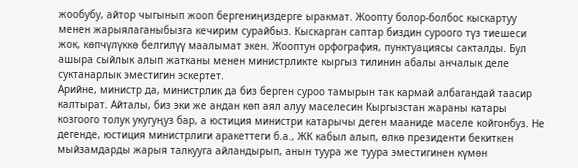жообубу, айтор чыгынып жооп бергениңиздерге ыракмат. Жоопту болор-болбос кыскартуу менен жарыялаганыбызга кечирим сурайбыз. Кыскарган саптар биздин суроого түз тиешеси жок, көпчүлүккө белгилүү маалымат экен. Жооптун орфография, пунктуациясы сакталды. Бул ашыра сыйлык алып жатканы менен министрликте кыргыз тилинин абалы анчалык деле суктанарлык эместигин эскертет.
Арийне, министр да, министрлик да биз берген суроо тамырын так кармай албагандай таасир калтырат. Айталы, биз эки же андан көп аял алуу маселесин Кыргызстан жараны катары козгоого толук укугуңуз бар, а юстиция министри катарычы деген мааниде маселе койгонбуз. Не дегенде, юстиция министрлиги аракеттеги б.а., ЖК кабыл алып, өлкө президенти бекиткен мыйзамдарды жарыя талкууга айландырып, анын туура же туура эместигинен күмөн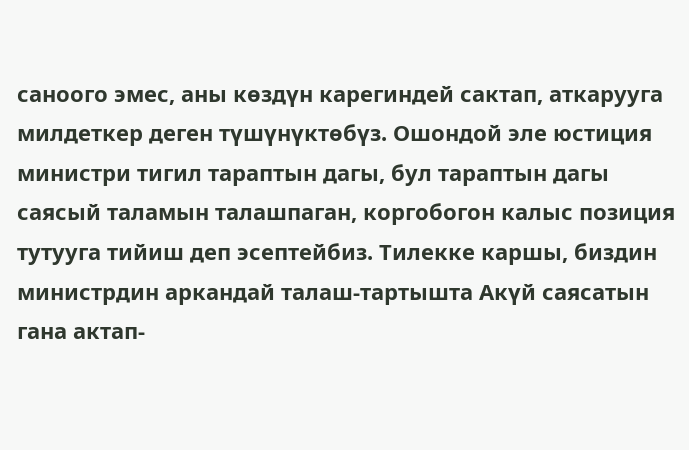саноого эмес, аны көздүн карегиндей сактап, аткарууга милдеткер деген түшүнүктөбүз. Ошондой эле юстиция министри тигил тараптын дагы, бул тараптын дагы саясый таламын талашпаган, коргобогон калыс позиция тутууга тийиш деп эсептейбиз. Тилекке каршы, биздин министрдин аркандай талаш-тартышта Акүй саясатын гана актап-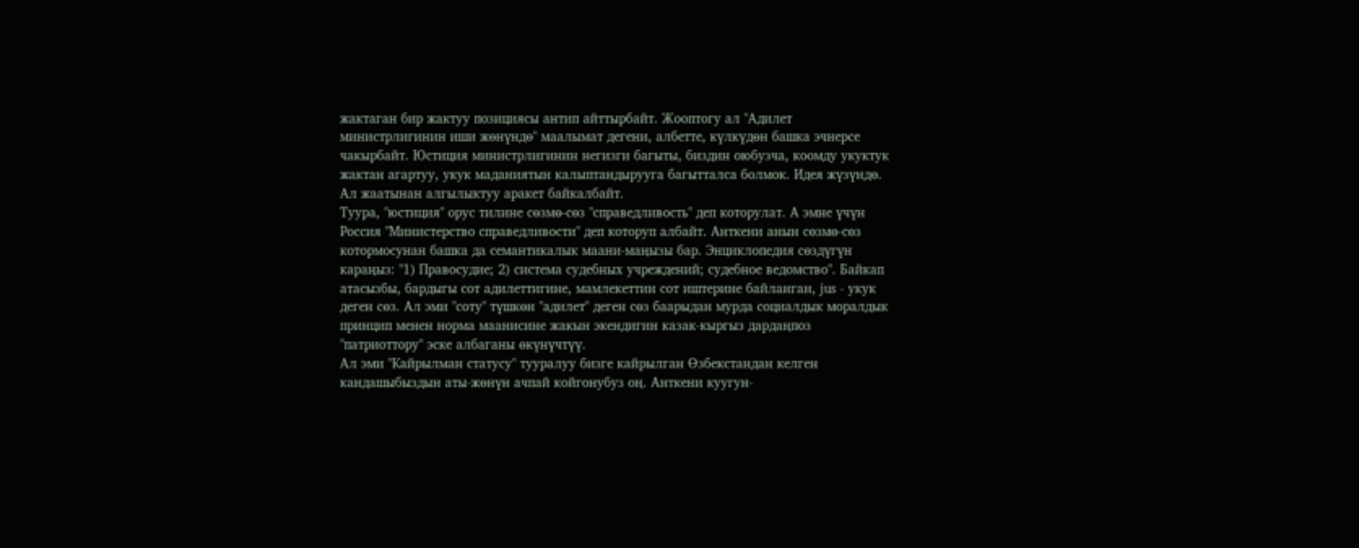жактаган бир жактуу позициясы антип айттырбайт. Жооптогу ал "Адилет министрлигинин иши жөнүндө" маалымат дегени, албетте, күлкүдөн башка эчнерсе чакырбайт. Юстиция министрлигинин негизги багыты, биздин оюбузча, коомду укуктук жактан агартуу, укук маданиятын калыптандырууга багытталса болмок. Идея жүзүндө. Ал жаатынан алгылыктуу аракет байкалбайт.
Туура, "юстиция" орус тилине сөзмө-сөз "справедливость" деп которулат. А эмне үчүн Россия "Министерство справедливости" деп которуп албайт. Анткени анын сөзмө-сөз котормосунан башка да семантикалык маани-маңызы бар. Энциклопедия сөздүгүн караңыз: "1) Правосудие; 2) система судебных учреждений; судебное ведомство". Байкап атасызбы, бардыгы сот адилеттигине, мамлекеттин сот иштерине байланган, jus - укук деген сөз. Ал эми "соту" түшкөн "адилет" деген сөз баарыдан мурда социалдык моралдык принцип менен норма маанисине жакын экендигин казак-кыргыз дардаңпоз "патриоттору" эске албаганы өкүнүчтүү.
Ал эми "Кайрылман статусу" тууралуу бизге кайрылган Өзбекстандан келген кандашыбыздын аты-жөнүн ачпай койгонубуз оң. Анткени куугун-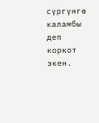сүргүнгө каламбы деп коркот экен.